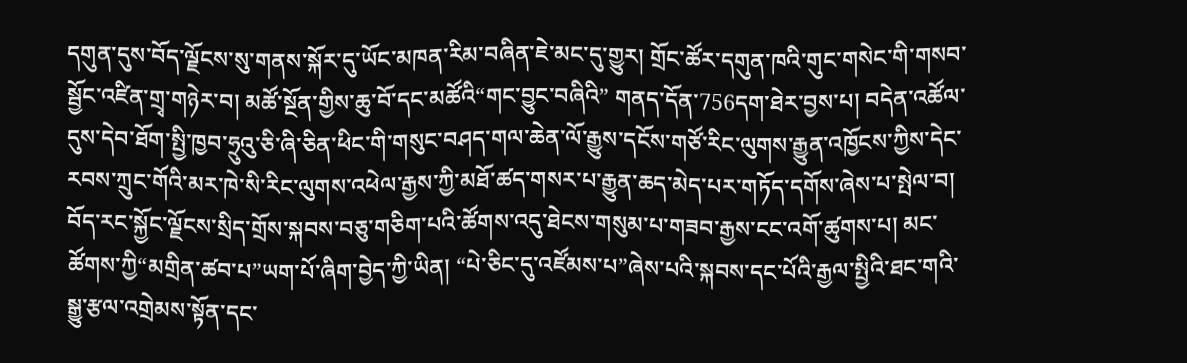དགུན་དུས་བོད་ལྗོངས་སུ་གནས་སྐོར་དུ་ཡོང་མཁན་རིམ་བཞིན་ཇེ་མང་དུ་གྱུར། གྲོང་ཚོར་དགུན་ཁའི་གུང་གསེང་གི་གསབ་སྦྱོང་འཛིན་གྲྭ་གཉེར་བ། མཚོ་སྔོན་གྱིས་ཆུ་བོ་དང་མཚོའི“གང་བྱུང་བཞིའི” གནད་དོན་756དག་ཐེར་བྱས་པ། བདེན་འཚོལ་དུས་དེབ་ཐོག་སྤྱི་ཁྱབ་ཧྲུའུ་ཅི་ཞི་ཅིན་ཕིང་གི་གསུང་བཤད་གལ་ཆེན་ལོ་རྒྱུས་དངོས་གཙོ་རིང་ལུགས་རྒྱུན་འཁྱོངས་ཀྱིས་དེང་རབས་ཀྲུང་གོའི་མར་ཁེ་སི་རིང་ལུགས་འཕེལ་རྒྱས་ཀྱི་མཐོ་ཚད་གསར་པ་རྒྱུན་ཆད་མེད་པར་གཏོད་དགོས་ཞེས་པ་སྤེལ་བ། བོད་རང་སྐྱོང་ལྗོངས་སྲིད་གྲོས་སྐབས་བཅུ་གཅིག་པའི་ཚོགས་འདུ་ཐེངས་གསུམ་པ་གཟབ་རྒྱས་ངང་འགོ་ཚུགས་པ། མང་ཚོགས་ཀྱི“མགྲིན་ཚབ་པ”ཡག་པོ་ཞིག་བྱེད་ཀྱི་ཡིན། “པེ་ཅིང་དུ་འཛོམས་པ”ཞེས་པའི་སྐབས་དང་པོའི་རྒྱལ་སྤྱིའི་ཐང་གའི་སྒྱུ་རྩལ་འགྲེམས་སྟོན་དང་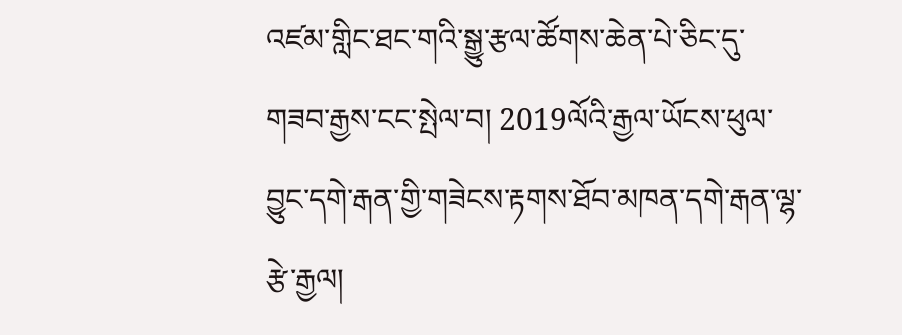འཛམ་གླིང་ཐང་གའི་སྒྱུ་རྩལ་ཚོགས་ཆེན་པེ་ཅིང་དུ་གཟབ་རྒྱས་ངང་སྤེལ་བ། 2019ལོའི་རྒྱལ་ཡོངས་ཕུལ་བྱུང་དགེ་རྒན་གྱི་གཟེངས་རྟགས་ཐོབ་མཁན་དགེ་རྒན་ལྷ་རྩེ་རྒྱལ།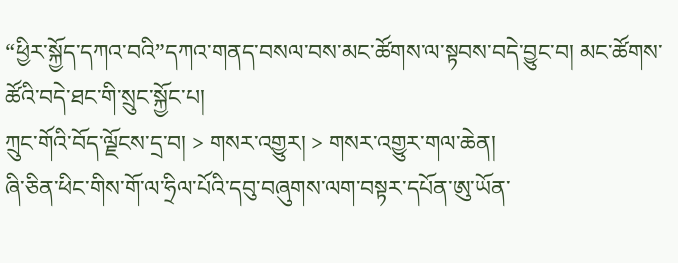“ཕྱིར་སྐྱོད་དཀའ་བའི”དཀའ་གནད་བསལ་བས་མང་ཚོགས་ལ་སྟབས་བདེ་བྱུང་བ། མང་ཚོགས་ཚོའི་བདེ་ཐང་གི་སྲུང་སྐྱོང་པ།
ཀྲུང་གོའི་བོད་ལྗོངས་དྲ་བ། > གསར་འགྱུར། > གསར་འགྱུར་གལ་ཆེན།
ཞི་ཅིན་ཕིང་གིས་གོ་ལ་ཧྲིལ་པོའི་དབུ་བཞུགས་ལག་བསྟར་དཔོན་ཨུ་ཡོན་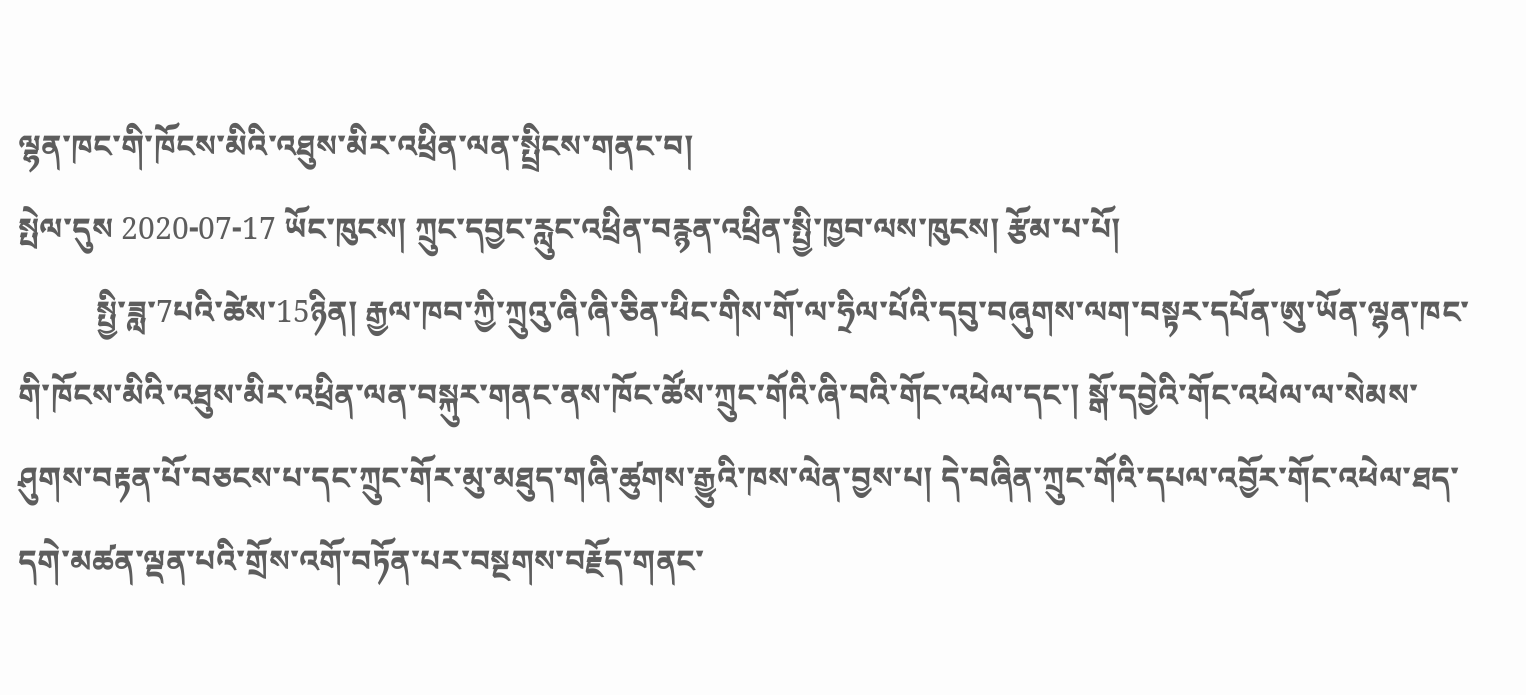ལྷན་ཁང་གི་ཁོངས་མིའི་འཐུས་མིར་འཕྲིན་ལན་སྤྲིངས་གནང་བ།
སྤེལ་དུས 2020-07-17 ཡོང་ཁུངས། ཀྲུང་དབྱང་རླུང་འཕྲིན་བརྙན་འཕྲིན་སྤྱི་ཁྱབ་ལས་ཁུངས། རྩོམ་པ་པོ།
          སྤྱི་ཟླ་7པའི་ཚེས་15ཉིན། རྒྱལ་ཁབ་ཀྱི་ཀྲུའུ་ཞི་ཞི་ཅིན་ཕིང་གིས་གོ་ལ་ཧྲིལ་པོའི་དབུ་བཞུགས་ལག་བསྟར་དཔོན་ཨུ་ཡོན་ལྷན་ཁང་གི་ཁོངས་མིའི་འཐུས་མིར་འཕྲིན་ལན་བསྐུར་གནང་ནས་ཁོང་ཚོས་ཀྲུང་གོའི་ཞི་བའི་གོང་འཕེལ་དང་། སྒོ་དབྱེའི་གོང་འཕེལ་ལ་སེམས་ཤུགས་བརྟན་པོ་བཅངས་པ་དང་ཀྲུང་གོར་མུ་མཐུད་གཞི་ཚུགས་རྒྱུའི་ཁས་ལེན་བྱས་པ། དེ་བཞིན་ཀྲུང་གོའི་དཔལ་འབྱོར་གོང་འཕེལ་ཐད་དགེ་མཚན་ལྡན་པའི་གྲོས་འགོ་བཏོན་པར་བསྔགས་བརྗོད་གནང་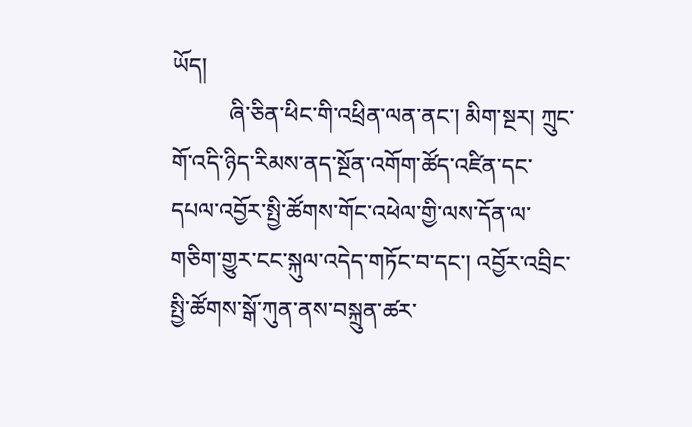ཡོད།
          ཞི་ཅིན་ཕིང་གི་འཕྲིན་ལན་ནང་། མིག་སྔར། ཀྲུང་གོ་འདི་ཉིད་རིམས་ནད་སྔོན་འགོག་ཚོད་འཛིན་དང་དཔལ་འབྱོར་སྤྱི་ཚོགས་གོང་འཕེལ་གྱི་ལས་དོན་ལ་གཅིག་གྱུར་ངང་སྐུལ་འདེད་གཏོང་བ་དང་། འབྱོར་འབྲིང་སྤྱི་ཚོགས་སྒོ་ཀུན་ནས་བསྐྲུན་ཚར་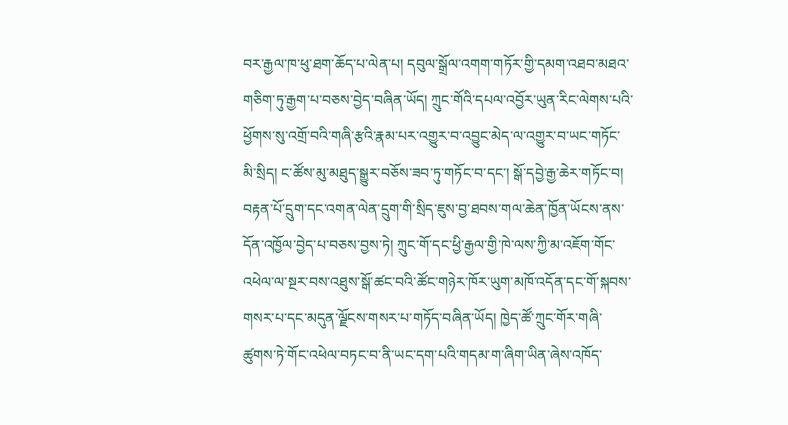བར་རྒྱལ་ཁ་ཕུ་ཐག་ཆོད་པ་ལེན་པ། དབུལ་སྒྲོལ་འགག་གཏོར་གྱི་དམག་འཐབ་མཐའ་གཅིག་ཏུ་རྒྱག་པ་བཅས་བྱེད་བཞིན་ཡོད། ཀྲུང་གོའི་དཔལ་འབྱོར་ཡུན་རིང་ལེགས་པའི་ཕྱོགས་སུ་འགྲོ་བའི་གཞི་རྩའི་རྣམ་པར་འགྱུར་བ་འབྱུང་མེད་ལ་འགྱུར་བ་ཡང་གཏོང་མི་སྲིད། ང་ཚོས་མུ་མཐུད་སྒྱུར་བཅོས་ཟབ་ཏུ་གཏོང་བ་དང་། སྒོ་དབྱེ་རྒྱ་ཆེར་གཏོང་བ། བརྟན་པོ་དྲུག་དང་འགན་ལེན་དྲུག་གི་སྲིད་ཇུས་བྱ་ཐབས་གལ་ཆེན་ཁྱོན་ཡོངས་ནས་དོན་འཁྱོལ་བྱེད་པ་བཅས་བྱས་ཏེ། ཀྲུང་གོ་དང་ཕྱི་རྒྱལ་གྱི་ཁེ་ལས་ཀྱི་མ་འཇོག་གོང་འཕེལ་ལ་སྔར་བས་འཐུས་སྒོ་ཚང་བའི་ཚོང་གཉེར་ཁོར་ཡུག་མཁོ་འདོན་དང་གོ་སྐབས་གསར་པ་དང་མདུན་ལྗོངས་གསར་པ་གཏོད་བཞིན་ཡོད། ཁྱེད་ཚོ་ཀྲུང་གོར་གཞི་ཚུགས་ཏེ་གོང་འཕེལ་བཏང་བ་ནི་ཡང་དག་པའི་གདམ་ག་ཞིག་ཡིན་ཞེས་འཁོད་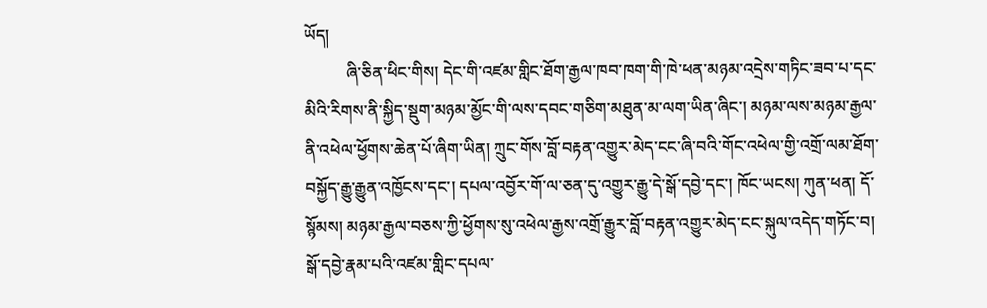ཡོད།
          ཞི་ཅིན་ཕིང་གིས། དེང་གི་འཛམ་གླིང་ཐོག་རྒྱལ་ཁབ་ཁག་གི་ཁེ་ཕན་མཉམ་འདྲེས་གཏིང་ཟབ་པ་དང་མིའི་རིགས་ནི་སྐྱིད་སྡུག་མཉམ་མྱོང་གི་ལས་དབང་གཅིག་མཐུན་མ་ལག་ཡིན་ཞིང་། མཉམ་ལས་མཉམ་རྒྱལ་ནི་འཕེལ་ཕྱོགས་ཆེན་པོ་ཞིག་ཡིན། ཀྲུང་གོས་བློ་བརྟན་འགྱུར་མེད་ངང་ཞི་བའི་གོང་འཕེལ་གྱི་འགྲོ་ལམ་ཐོག་བསྐྱོད་རྒྱུ་རྒྱུན་འཁྱོངས་དང་། དཔལ་འབྱོར་གོ་ལ་ཅན་དུ་འགྱུར་རྒྱུ་དེ་སྒོ་དབྱེ་དང་། ཁོང་ཡངས། ཀུན་ཕན། དོ་སྙོམས། མཉམ་རྒྱལ་བཅས་ཀྱི་ཕྱོགས་སུ་འཕེལ་རྒྱས་འགྲོ་རྒྱུར་བློ་བརྟན་འགྱུར་མེད་ངང་སྐུལ་འདེད་གཏོང་བ། སྒོ་དབྱེ་རྣམ་པའི་འཛམ་གླིང་དཔལ་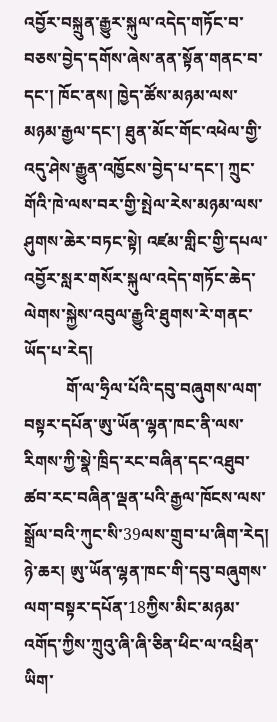འབྱོར་བསྐྲུན་རྒྱུར་སྐུལ་འདེད་གཏོང་བ་བཅས་བྱེད་དགོས་ཞེས་ནན་སྟོན་གནང་བ་དང་། ཁོང་ནས། ཁྱེད་ཚོས་མཉམ་ལས་མཉམ་རྒྱལ་དང་། ཐུན་མོང་གོང་འཕེལ་གྱི་འདུ་ཤེས་རྒྱུན་འཁྱོངས་བྱེད་པ་དང་། ཀྲུང་གོའི་ཁེ་ལས་བར་གྱི་སྤེལ་རེས་མཉམ་ལས་ཤུགས་ཆེར་བཏང་སྟེ། འཛམ་གླིང་གྱི་དཔལ་འབྱོར་སླར་གསོར་སྐུལ་འདེད་གཏོང་ཆེད་ལེགས་སྐྱེས་འབུལ་རྒྱུའི་ཐུགས་རེ་གནང་ཡོད་པ་རེད།
          གོ་ལ་ཧྲིལ་པོའི་དབུ་བཞུགས་ལག་བསྟར་དཔོན་ཨུ་ཡོན་ལྷན་ཁང་ནི་ལས་རིགས་ཀྱི་སྣེ་ཁྲིད་རང་བཞིན་དང་འཐུབ་ཚབ་རང་བཞིན་ལྡན་པའི་རྒྱལ་ཁོངས་ལས་སྒྲོལ་བའི་ཀུང་སི་39ལས་གྲུབ་པ་ཞིག་རེད། ཉེ་ཆར། ཨུ་ཡོན་ལྷན་ཁང་གི་དབུ་བཞུགས་ལག་བསྟར་དཔོན་18ཀྱིས་མིང་མཉམ་འགོད་ཀྱིས་ཀྲུའུ་ཞི་ཞི་ཅིན་ཕིང་ལ་འཕྲིན་ཡིག་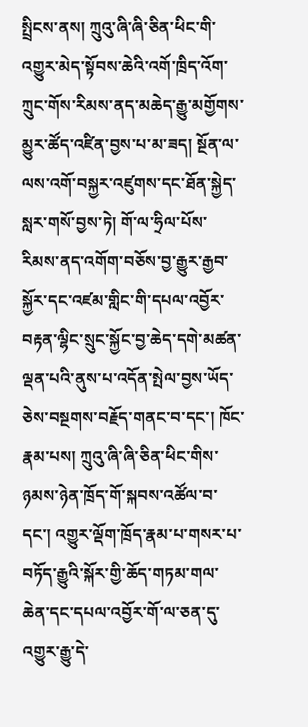སྤྲིངས་ནས། ཀྲུའུ་ཞི་ཞི་ཅིན་ཕིང་གི་འགྱུར་མེད་སྟོབས་ཆེའི་འགོ་ཁྲིད་འོག་ཀྲུང་གོས་རིམས་ནད་མཆེད་རྒྱུ་མགྱོགས་མྱུར་ཚོད་འཛིན་བྱས་པ་མ་ཟད། སྔོན་ལ་ལས་འགོ་བསྐྱར་འཛུགས་དང་ཐོན་སྐྱེད་སླར་གསོ་བྱས་ཏེ། གོ་ལ་ཧྲིལ་པོས་རིམས་ནད་འགོག་བཅོས་བྱ་རྒྱུར་རྒྱབ་སྐྱོར་དང་འཛམ་གླིང་གི་དཔལ་འབྱོར་བརྟན་ལྷིང་སྲུང་སྐྱོང་བྱ་ཆེད་དགེ་མཚན་ལྡན་པའི་ནུས་པ་འདོན་སྤེལ་བྱས་ཡོད་ཅེས་བསྔགས་བརྗོད་གནང་བ་དང་། ཁོང་རྣམ་པས། ཀྲུའུ་ཞི་ཞི་ཅིན་ཕིང་གིས་ཉམས་ཉེན་ཁྲོད་གོ་སྐབས་འཚོལ་བ་དང་། འགྱུར་ལྡོག་ཁྲོད་རྣམ་པ་གསར་པ་བཏོད་རྒྱུའི་སྐོར་གྱི་ཆོད་གཏམ་གལ་ཆེན་དང་དཔལ་འབྱོར་གོ་ལ་ཅན་དུ་འགྱུར་རྒྱུ་དེ་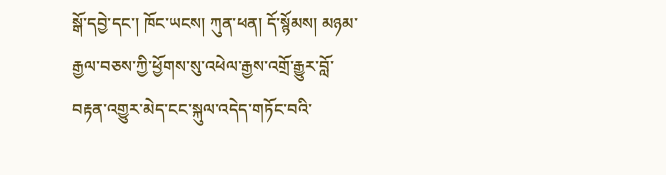སྒོ་དབྱེ་དང་། ཁོང་ཡངས། ཀུན་ཕན། དོ་སྙོམས། མཉམ་རྒྱལ་བཅས་ཀྱི་ཕྱོགས་སུ་འཕེལ་རྒྱས་འགྲོ་རྒྱུར་བློ་བརྟན་འགྱུར་མེད་ངང་སྐུལ་འདེད་གཏོང་བའི་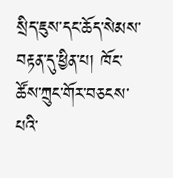སྲིད་ཇུས་དང་ཆོད་སེམས་བརྟན་དུ་ཕྱིན་པ། ཁོང་ཚོས་ཀྲུང་གོར་བཅངས་པའི་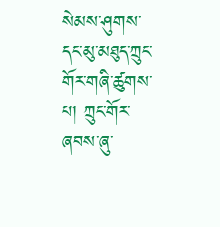སེམས་ཤུགས་དང་མུ་མཐུད་ཀྲུང་གོར་གཞི་ཚུགས་པ། ཀྲུང་གོར་ཞབས་ཞུ་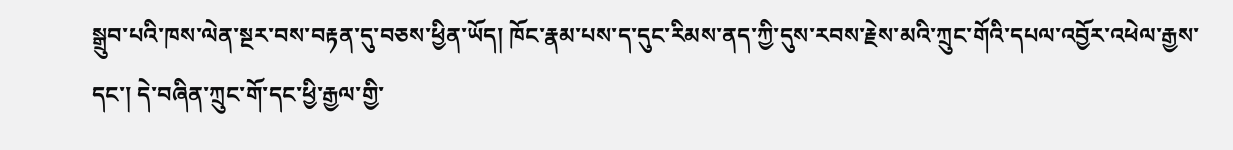སྒྲུབ་པའི་ཁས་ལེན་སྔར་བས་བརྟན་དུ་བཅས་ཕྱིན་ཡོད། ཁོང་རྣམ་པས་ད་དུང་རིམས་ནད་ཀྱི་དུས་རབས་རྗེས་མའི་ཀྲུང་གོའི་དཔལ་འབྱོར་འཕེལ་རྒྱས་དང་། དེ་བཞིན་ཀྲུང་གོ་དང་ཕྱི་རྒྱལ་གྱི་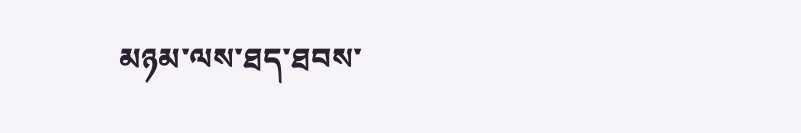མཉམ་ལས་ཐད་ཐབས་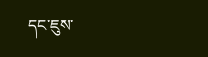དང་ཇུས་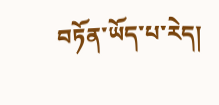བཏོན་ཡོད་པ་རེད།